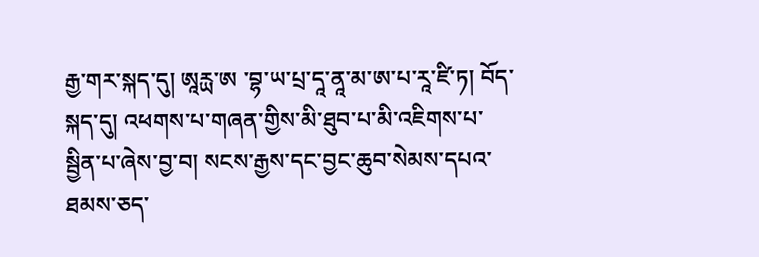རྒྱ་གར་སྐད་དུ། ཨཱརྻ་ཨ ་བྷ་ཡ་པྲ་དཱ་ནཱ་མ་ཨ་པ་རཱ་ཛི་ཏ། བོད་སྐད་དུ། འཕགས་པ་གཞན་གྱིས་མི་ཐུབ་པ་མི་འཇིགས་པ་སྦྱིན་པ་ཞེས་བྱ་བ། སངས་རྒྱས་དང་བྱང་ཆུབ་སེམས་དཔའ་ཐམས་ཅད་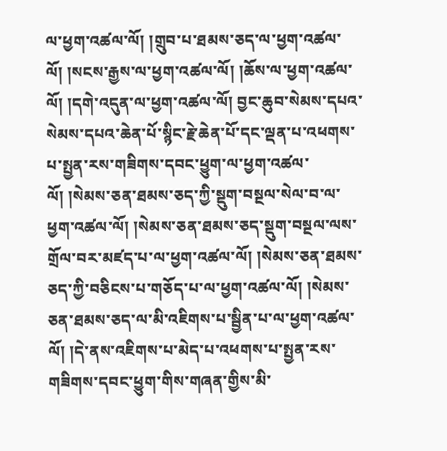ལ་ཕྱག་འཚལ་ལོ། །གྲུབ་པ་ཐམས་ཅད་ལ་ཕྱག་འཚལ་ལོ། །སངས་རྒྱས་ལ་ཕྱག་འཚལ་ལོ། །ཆོས་ལ་ཕྱག་འཚལ་ལོ། །དགེ་འདུན་ལ་ཕྱག་འཚལ་ལོ། བྱང་ཆུབ་སེམས་དཔའ་སེམས་དཔའ་ཆེན་པོ་སྙིང་རྗེ་ཆེན་པོ་དང་ལྡན་པ་འཕགས་པ་སྤྱན་རས་གཟིགས་དབང་ཕྱུག་ལ་ཕྱག་འཚལ་ལོ། །སེམས་ཅན་ཐམས་ཅད་ཀྱི་སྡུག་བསྔལ་སེལ་བ་ལ་ཕྱག་འཚལ་ལོ། །སེམས་ཅན་ཐམས་ཅད་སྡུག་བསྔལ་ལས་གྲོལ་བར་མཛད་པ་ལ་ཕྱག་འཚལ་ལོ། །སེམས་ཅན་ཐམས་ཅད་ཀྱི་བཅིངས་པ་གཅོད་པ་ལ་ཕྱག་འཚལ་ལོ། །སེམས་ཅན་ཐམས་ཅད་ལ་མི་འཇིགས་པ་སྦྱིན་པ་ལ་ཕྱག་འཚལ་ལོ། །དེ་ནས་འཇིགས་པ་མེད་པ་འཕགས་པ་སྤྱན་རས་གཟིགས་དབང་ཕྱུག་གིས་གཞན་གྱིས་མི་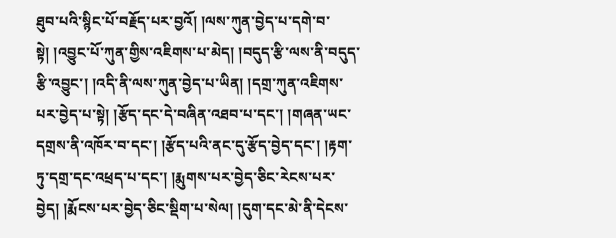ཐུབ་པའི་སྙིང་པོ་བརྗོད་པར་བྱའོ། །ལས་ཀུན་བྱེད་པ་དགེ་བ་སྟེ། །འབྱུང་པོ་ཀུན་གྱིས་འཇིགས་པ་མེད། །བདུད་རྩི་ལས་ནི་བདུད་རྩི་འབྱུང་། །འདི་ནི་ལས་ཀུན་བྱེད་པ་ཡིན། །དགྲ་ཀུན་འཇིགས་པར་བྱེད་པ་སྟེ། །རྩོད་དང་དེ་བཞིན་འཐབ་པ་དང་། །གཞན་ཡང་དགྲས་ནི་འཁོར་བ་དང་། །རྩོད་པའི་ནང་དུ་རྩོད་བྱེད་དང་། །རྟག་ཏུ་དགྲ་དང་འཕྲད་པ་དང་། །རྨུགས་པར་བྱེད་ཅིང་རེངས་པར་བྱེད། །རྨོངས་པར་བྱེད་ཅིང་སྡིག་པ་སེལ། །དུག་དང་མེ་ནི་དེངས་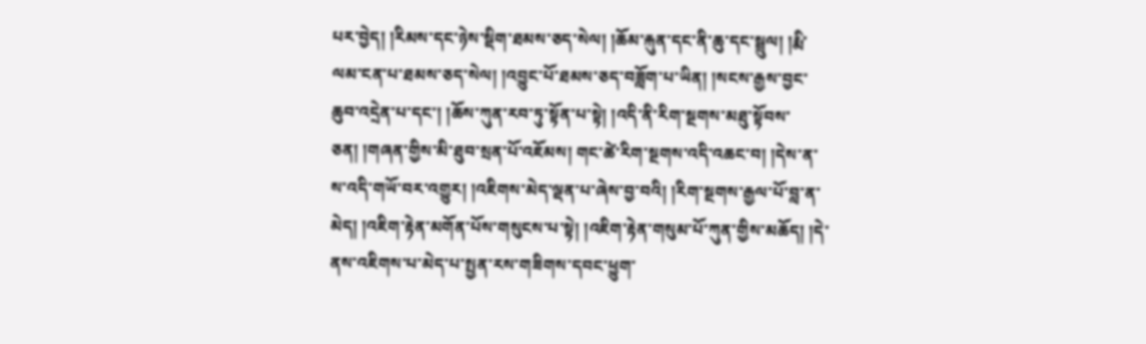པར་བྱེད། །རིམས་དང་ཉེས་སྡིག་ཐམས་ཅད་སེལ། །ཆོམ་རྐུན་དང་ནི་ཆུ་དང་སྦྲུལ། །རྨི་ལམ་ངན་པ་ཐམས་ཅད་སེལ། །འབྱུང་པོ་ཐམས་ཅད་བཟློག་པ་ཡིན། །སངས་རྒྱས་བྱང་ཆུབ་འདྲེན་པ་དང་། །ཆོས་ཀུན་རབ་ཏུ་སྟོན་པ་སྟེ། །འདི་ནི་རིག་སྔགས་མཐུ་སྟོབས་ཅན། །གཞན་གྱིས་མི་ཐུབ་སྲན་པོ་འཇོམས། གང་ཚེ་རིག་སྔགས་འདི་འཆང་བ། །དེས་ན་ས་འདི་གཡོ་བར་འགྱུར། །འཇིགས་མེད་ལྡན་པ་ཞེས་བྱ་བའི། །རིག་སྔགས་རྒྱལ་པོ་བླ་ན་མེད། །འཇིག་རྟེན་མགོན་པོས་གསུངས་པ་སྟེ། །འཇིག་རྟེན་གསུམ་པོ་ཀུན་གྱིས་མཆོད། །དེ་ནས་འཇིགས་པ་མེད་པ་སྤྱན་རས་གཟིགས་དབང་ཕྱུག་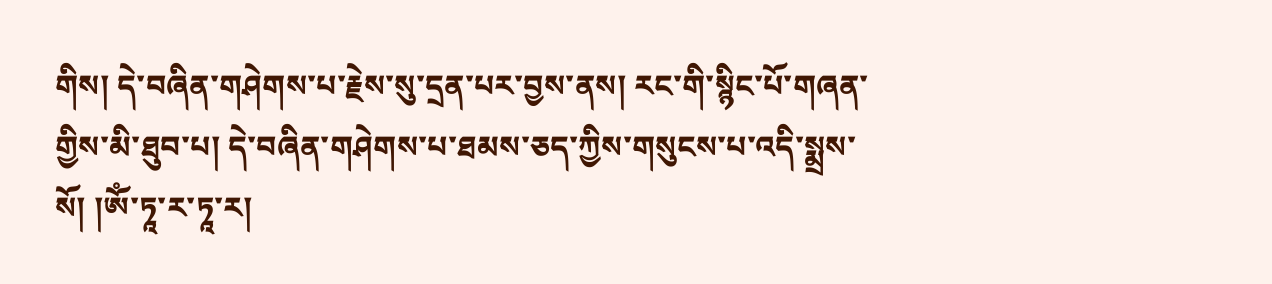གིས། དེ་བཞིན་གཤེགས་པ་རྗེས་སུ་དྲན་པར་བྱས་ནས། རང་གི་སྙིང་པོ་གཞན་གྱིས་མི་ཐུབ་པ། དེ་བཞིན་གཤེགས་པ་ཐམས་ཅད་ཀྱིས་གསུངས་པ་འདི་སྨྲས་སོ། །ཨོཾ་ཏཱ་ར་ཏཱ་ར།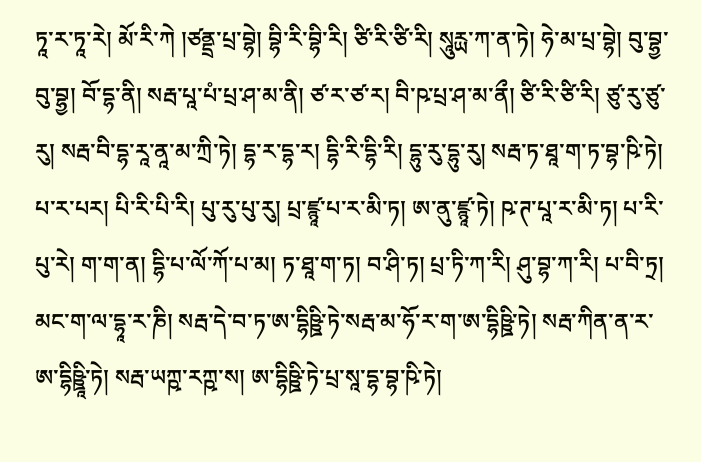ཏཱ་ར་ཏཱ་རེ། མོ་རི་ཀེ །ཙནྡྲ་པྲ་བྷེ། བྷི་རི་བྷི་རི། ཙི་རི་ཙི་རི། སཱུརྻ་ཀ་ན་ཏེ། ཧེ་མ་པྲ་བྷེ། བུ་བྷྱ་བུ་བྷྱ། བོ་དྷ་ནི། སརྦ་པཱ་པཾ་པྲ་ཤ་མ་ནི། ཙ་ར་ཙ་ར། བི་ཥ་པྲ་ཤ་མ་ནྀ། ཙི་རི་ཙི་རི། ཙུ་རུ་ཙུ་རུ། སརྦ་བི་དྷ་རཱ་ནཱ་མ་ཀྲི་ཏེ། དྷ་ར་དྷ་ར། དྷི་རི་དྷི་རི། དྷུ་རུ་དྷུ་རུ། སརྦ་ཏ་ཐཱ་ག་ཏ་བྷ་ཥི་ཏེ། པ་ར་པར། པི་རི་པི་རི། པུ་རུ་པུ་རུ། པྲ་ཛྙཱ་པ་ར་མི་ཏ། ཨ་ནུ་ཛྙཱ་ཏེ། ཥ་ཊ་པཱ་ར་མི་ཏ། པ་རི་པུ་རེ། ག་ག་ན། དྷི་པ་ལོ་ཀོ་པ་མ། ཏ་ཐཱ་ག་ཏ། བ་ཤི་ཏ། པྲ་ཏི་ཀ་རི། ཤུ་བྷ་ཀ་རི། པ་བི་ཏྲ། མང་ག་ལ་དྷཱ་ར་ཎི། སརྦ་དེ་བ་ཏ་ཨ་དྷིཥྛི་ཏེ་སརྦ་མ་ཧོ་ར་ག་ཨ་དྷིཥྛི་ཏེ། སརྦ་ཀིན་ན་ར་ཨ་དྷིཥྛཱི་ཏེ། སརྦ་ཡཀྵ་རཀྵ་ས། ཨ་དྷིཥྛི་ཏེ་པྲ་སཱ་དྷ་བྷ་ཥི་ཏེ།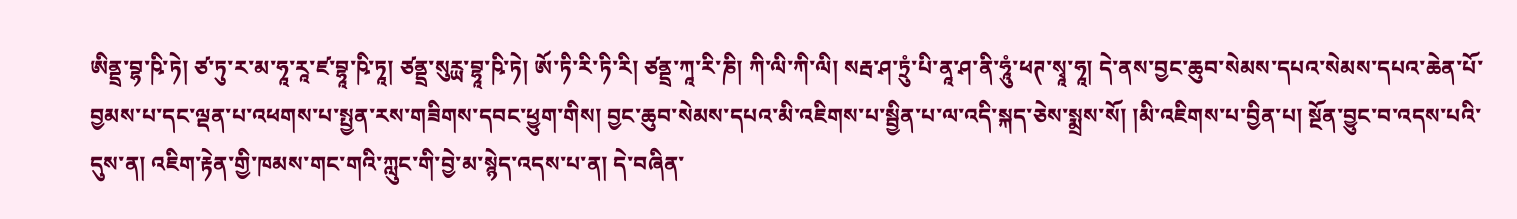ཨིནྡྲ་བྷ་ཥི་ཏེ། ཙ་ཏུ་ར་མ་ཧཱ་རཱ་ཛ་བྷཱ་ཥི་ཏཱ། ཙནྡྲ་སུརྻ་བྷཱ་ཥི་ཏེ། ཨོ་ཏི་རི་ཏི་རི། ཙནྡྲ་ཀཱ་རི་ཎི། ཀི་ལི་ཀི་ལི། སརྦ་ཤ་ཏྲུཾ་པི་ནཱ་ཤ་ནི་ཧཱུཾ་ཕཊ་སྭཱ་ཧཱ། དེ་ནས་བྱང་ཆུབ་སེམས་དཔའ་སེམས་དཔའ་ཆེན་པོ་བྱམས་པ་དང་ལྡན་པ་འཕགས་པ་སྤྱན་རས་གཟིགས་དབང་ཕྱུག་གིས། བྱང་ཆུབ་སེམས་དཔའ་མི་འཇིགས་པ་སྦྱིན་པ་ལ་འདི་སྐད་ཅེས་སྨྲས་སོ། །མི་འཇིགས་པ་བྱིན་པ། སྔོན་བྱུང་བ་འདས་པའི་དུས་ན། འཇིག་རྟེན་གྱི་ཁམས་གང་གའི་ཀླུང་གི་བྱེ་མ་སྙེད་འདས་པ་ན། དེ་བཞིན་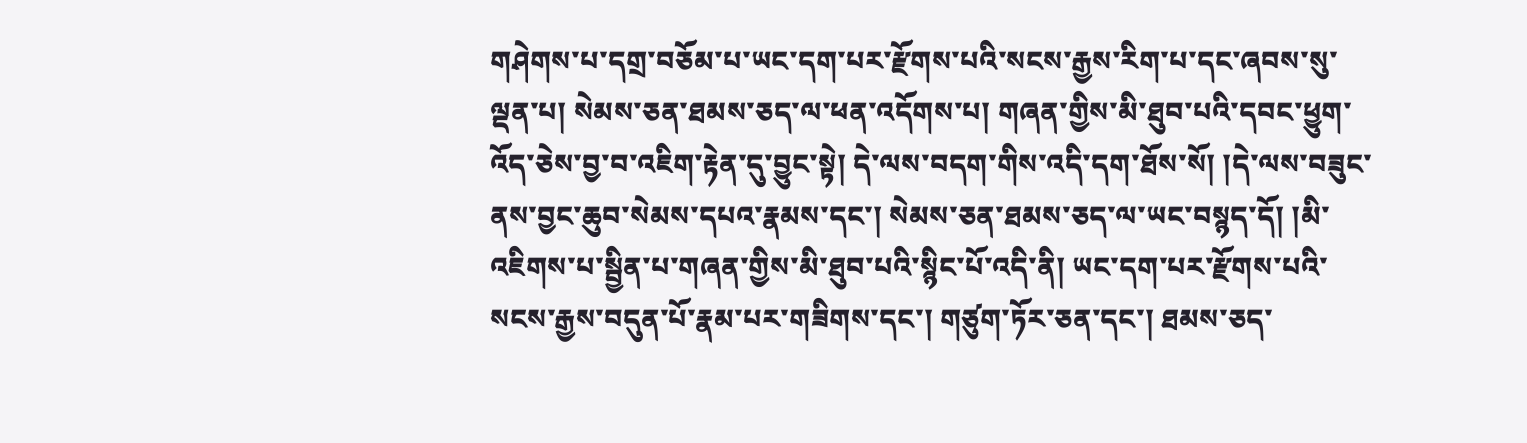གཤེགས་པ་དགྲ་བཅོམ་པ་ཡང་དག་པར་རྫོགས་པའི་སངས་རྒྱས་རིག་པ་དང་ཞབས་སུ་ལྡན་པ། སེམས་ཅན་ཐམས་ཅད་ལ་ཕན་འདོགས་པ། གཞན་གྱིས་མི་ཐུབ་པའི་དབང་ཕྱུག་འོད་ཅེས་བྱ་བ་འཇིག་རྟེན་དུ་བྱུང་སྟེ། དེ་ལས་བདག་གིས་འདི་དག་ཐོས་སོ། །དེ་ལས་བཟུང་ནས་བྱང་ཆུབ་སེམས་དཔའ་རྣམས་དང་། སེམས་ཅན་ཐམས་ཅད་ལ་ཡང་བསྙད་དོ། །མི་འཇིགས་པ་སྦྱིན་པ་གཞན་གྱིས་མི་ཐུབ་པའི་སྙིང་པོ་འདི་ནི། ཡང་དག་པར་རྫོགས་པའི་སངས་རྒྱས་བདུན་པོ་རྣམ་པར་གཟིགས་དང་། གཙུག་ཏོར་ཅན་དང་། ཐམས་ཅད་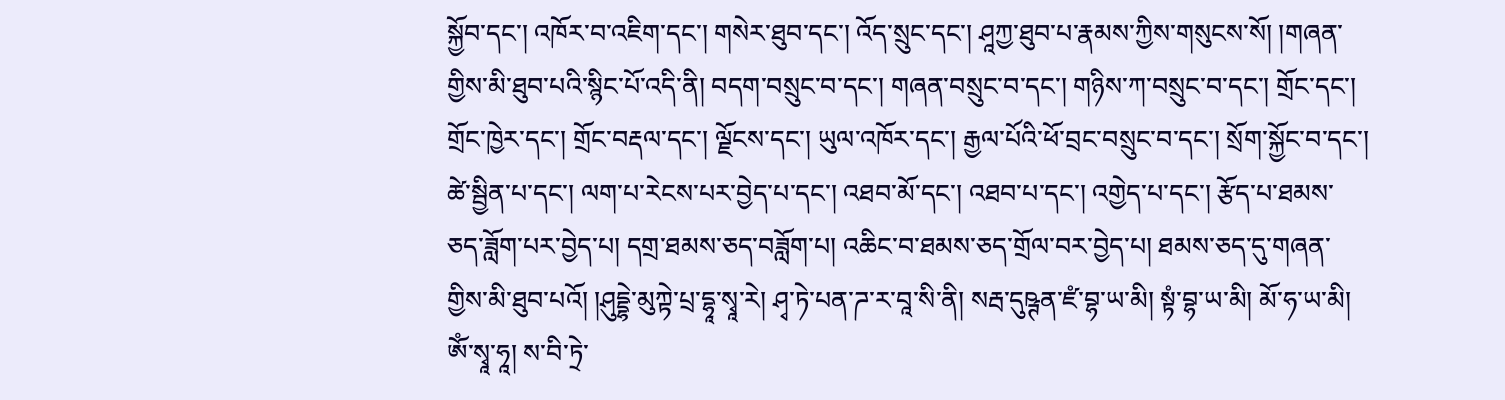སྐྱོབ་དང་། འཁོར་བ་འཇིག་དང་། གསེར་ཐུབ་དང་། འོད་སྲུང་དང་། ཤཱཀྱ་ཐུབ་པ་རྣམས་ཀྱིས་གསུངས་སོ། །གཞན་གྱིས་མི་ཐུབ་པའི་སྙིང་པོ་འདི་ནི། བདག་བསྲུང་བ་དང་། གཞན་བསྲུང་བ་དང་། གཉིས་ཀ་བསྲུང་བ་དང་། གྲོང་དང་། གྲོང་ཁྱེར་དང་། གྲོང་བརྡལ་དང་། ལྗོངས་དང་། ཡུལ་འཁོར་དང་། རྒྱལ་པོའི་ཕོ་བྲང་བསྲུང་བ་དང་། སྲོག་སྐྱོང་བ་དང་། ཚེ་སྦྱིན་པ་དང་། ལག་པ་རེངས་པར་བྱེད་པ་དང་། འཐབ་མོ་དང་། འཐབ་པ་དང་། འགྱེད་པ་དང་། རྩོད་པ་ཐམས་ཅད་ཟློག་པར་བྱེད་པ། དགྲ་ཐམས་ཅད་བཟློག་པ། འཆིང་བ་ཐམས་ཅད་གྲོལ་བར་བྱེད་པ། ཐམས་ཅད་དུ་གཞན་གྱིས་མི་ཐུབ་པའོ། །ཤུདྡྷེ་མུཀྟེ་པྲ་དྷཱ་སྭཱ་རེ། ཤྭ་ཏེ་པན་ཌ་ར་བཱ་སི་ནི། སརྦ་དུཥྚན་ཛཾ་བྷ་ཡ་མི། སྟཾ་བྷ་ཡ་མི། མོ་ཧ་ཡ་མི། ཨོཾ་སྭཱ་ཧཱ། ས་བི་ཏྲེ་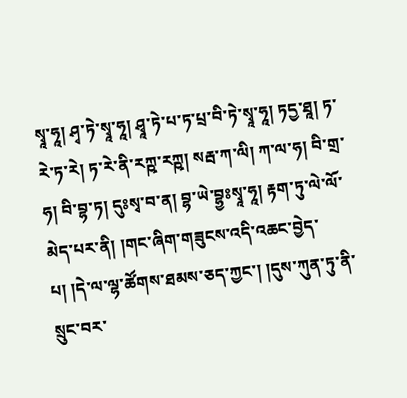སྭཱ་ཧཱ། ཤྭ་ཏེ་སྭཱ་ཧཱ། ཤྭཱ་ཏེ་པ་ཏ་པྲ་བི་ཏེ་སྭཱ་ཧཱ། ཏདྱ་ཐཱ། ཏ་རེ་ཏ་རེ། ཏ་རེ་ནི་རཀྵ་རཀྵ། སརྦ་ཀ་ལི། ཀ་ལ་ཧ། བི་གྲ་ཧ། བི་བྷ་ཏ། དུཿསྭ་བ་ན། བྷ་ཡེ་བྷྱཿསྭཱ་ཧཱ། རྟག་ཏུ་ལེ་ལོ་མེད་པར་ནི། །གང་ཞིག་གཟུངས་འདི་འཆང་བྱེད་པ། །དེ་ལ་ལྷ་ཚོགས་ཐམས་ཅད་ཀྱང་། །དུས་ཀུན་ཏུ་ནི་སྲུང་བར་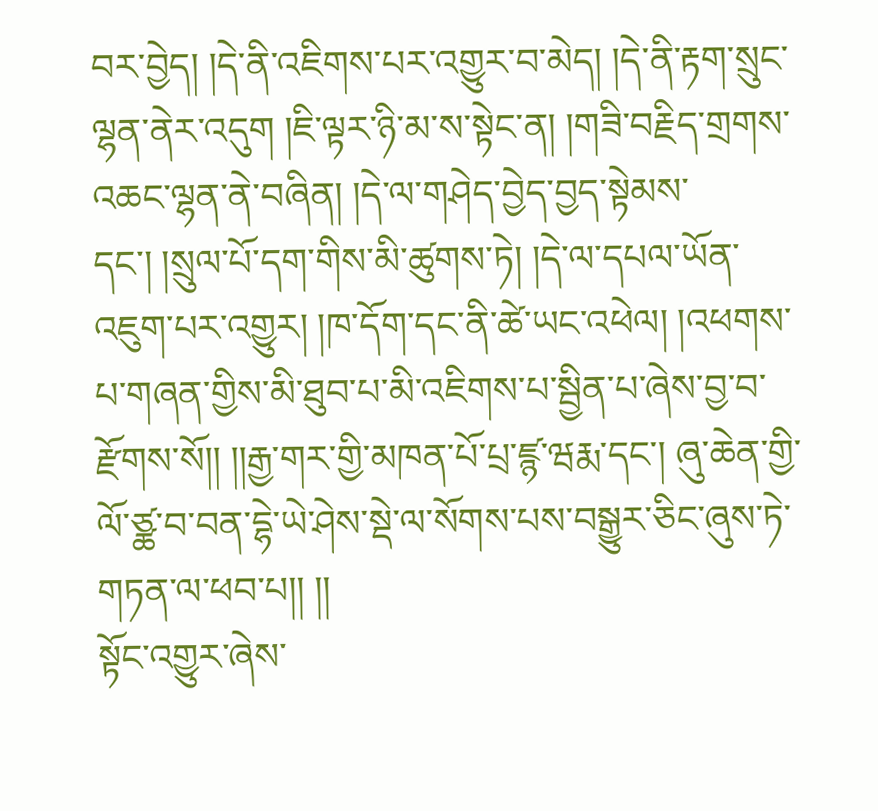བར་བྱེད། །དེ་ནི་འཇིགས་པར་འགྱུར་བ་མེད། །དེ་ནི་རྟག་སྲུང་ལྷན་ནེར་འདུག །ཇི་ལྟར་ཉི་མ་ས་སྟེང་ན། །གཟི་བརྗིད་གྲགས་འཆང་ལྷན་ནེ་བཞིན། །དེ་ལ་གཤེད་བྱེད་བྱད་སྟེམས་དང་། །སྲུལ་པོ་དག་གིས་མི་ཚུགས་ཏེ། །དེ་ལ་དཔལ་ཡོན་འཇུག་པར་འགྱུར། །ཁ་དོག་དང་ནི་ཚེ་ཡང་འཕེལ། །འཕགས་པ་གཞན་གྱིས་མི་ཐུབ་པ་མི་འཇིགས་པ་སྦྱིན་པ་ཞེས་བྱ་བ་རྫོགས་སོ།། །།རྒྱ་གར་གྱི་མཁན་པོ་པྲ་ཛྙ་ཝརྨ་དང་། ཞུ་ཆེན་གྱི་ལོ་ཙྪ་བ་བན་དྷེ་ཡེ་ཤེས་སྡེ་ལ་སོགས་པས་བསྒྱུར་ཅིང་ཞུས་ཏེ་གཏན་ལ་ཕབ་པ།། །།
སྟོང་འགྱུར་ཞེས་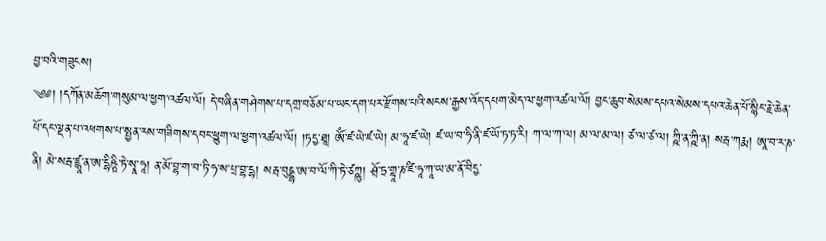བྱ་བའི་གཟུངས།
༄༅། །དཀོན་མཆོག་གསུམ་ལ་ཕྱག་འཚལ་ལོ། དེ་བཞིན་གཤེགས་པ་དགྲ་བཅོམ་པ་ཡང་དག་པར་རྫོགས་པའི་སངས་རྒྱས་འོད་དཔག་མེད་ལ་ཕྱག་འཚལ་ལོ། བྱང་ཆུབ་སེམས་དཔའ་སེམས་དཔའ་ཆེན་པོ་སྙིང་རྗེ་ཆེན་པོ་དང་ལྡན་པ་འཕགས་པ་སྤྱན་རས་གཟིགས་དབང་ཕྱུག་ལ་ཕྱག་འཚལ་ལོ། །ཏདྱ་ཐཱ། ཨོཾ་ཛ་ཡེ་ཛ་ཡེ། མ་ཧཱ་ཛ་ཡེ། ཛ་ཡ་བ་ཧི་ནི་ཛ་ཡོ་ཏ་ཏ་རི། ཀ་ལ་ཀ་ལ། མ་ལ་མ་ལ། ཙ་ལ་ཙ་ལ། ཀྵི་ན་ཀྵི་ན། སརྦ་ཀརྨ། ཨཱ་བ་ར་ཎ་ནི། མེ་སརྦ་ཛྙཱ་ན་ཨ་དྷིཥྛི་ཏེ་སྭཱ་ཧཱ། ན་མོ་བྷ་ག་བ་ཏི་ཧ་ས་པྲ་བྷ་དྷ། སརྦ་བུདྡྷ་ཨ་བ་ལོ་ཀི་ཏེ་ཙཀྵུ། ཤྲོ་ཏྲ་གྷཱ་ཎ་ཛི་ཧཱ་ཀཱ་ཡ་མ་ནོ་བིདྱ་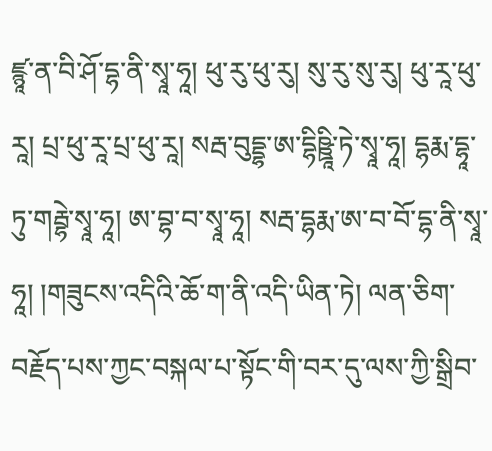ཛྙཱ་ན་བི་ཤོ་དྷ་ནི་སྭཱ་ཧཱ། ཕུ་རུ་ཕུ་རུ། སུ་རུ་སུ་རུ། ཕུ་རཱ་ཕུ་རཱ། པྲ་ཕུ་རཱ་པྲ་ཕུ་རཱ། སརྦ་བུདྡྷ་ཨ་དྷིཥྛཱི་ཏེ་སྭཱ་ཧཱ། དྷརྨ་དྷཱ་ཏུ་གརྦྷེ་སྭཱ་ཧཱ། ཨ་བྷ་བ་སྭཱ་ཧཱ། སརྦ་དྷརྨ་ཨ་བ་བོ་དྷ་ནི་སྭཱ་ཧཱ། །གཟུངས་འདིའི་ཆོ་ག་ནི་འདི་ཡིན་ཏེ། ལན་ཅིག་བརྗོད་པས་ཀྱང་བསྐལ་པ་སྟོང་གི་བར་དུ་ལས་ཀྱི་སྒྲིབ་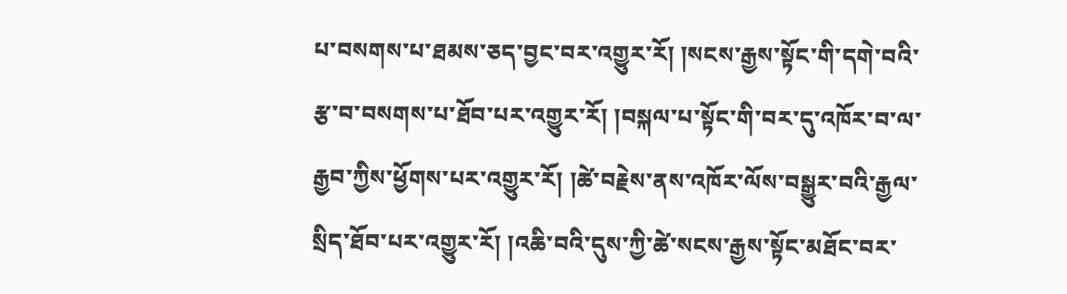པ་བསགས་པ་ཐམས་ཅད་བྱང་བར་འགྱུར་རོ། །སངས་རྒྱས་སྟོང་གི་དགེ་བའི་རྩ་བ་བསགས་པ་ཐོབ་པར་འགྱུར་རོ། །བསྐལ་པ་སྟོང་གི་བར་དུ་འཁོར་བ་ལ་རྒྱབ་ཀྱིས་ཕྱོགས་པར་འགྱུར་རོ། །ཚེ་བརྗེས་ནས་འཁོར་ལོས་བསྒྱུར་བའི་རྒྱལ་སྲིད་ཐོབ་པར་འགྱུར་རོ། །འཆི་བའི་དུས་ཀྱི་ཚེ་སངས་རྒྱས་སྟོང་མཐོང་བར་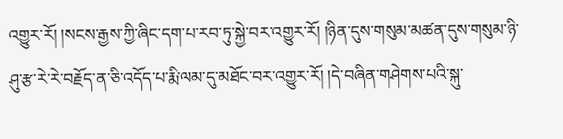འགྱུར་རོ། །སངས་རྒྱས་ཀྱི་ཞིང་དག་པ་རབ་ཏུ་སྐྱེ་བར་འགྱུར་རོ། །ཉིན་དུས་གསུམ་མཚན་དུས་གསུམ་ཉི་ཤུ་རྩ་རེ་རེ་བརྗོད་ན་ཅི་འདོད་པ་རྨི་ལམ་དུ་མཐོང་བར་འགྱུར་རོ། །དེ་བཞིན་གཤེགས་པའི་སྐུ་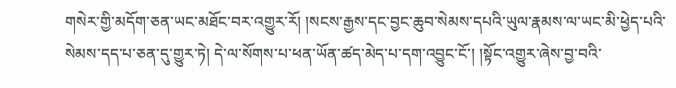གསེར་གྱི་མདོག་ཅན་ཡང་མཐོང་བར་འགྱུར་རོ། །སངས་རྒྱས་དང་བྱང་ཆུབ་སེམས་དཔའི་ཡུལ་རྣམས་ལ་ཡང་མི་ཕྱེད་པའི་སེམས་དད་པ་ཅན་དུ་གྱུར་ཏེ། དེ་ལ་སོགས་པ་ཕན་ཡོན་ཚད་མེད་པ་དག་འབྱུང་ངོ་། །སྟོང་འགྱུར་ཞེས་བྱ་བའི་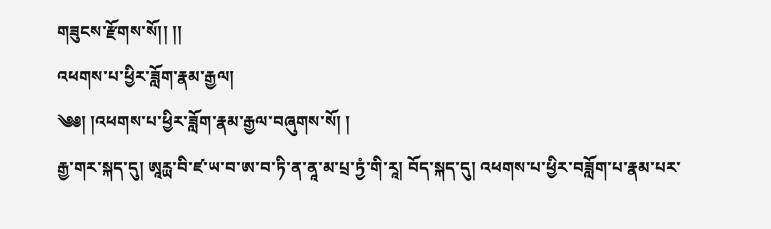གཟུངས་རྫོགས་སོ།། །།
འཕགས་པ་ཕྱིར་ཟློག་རྣམ་རྒྱལ།
༄༅། །འཕགས་པ་ཕྱིར་ཟློག་རྣམ་རྒྱལ་བཞུགས་སོ། །
རྒྱ་གར་སྐད་དུ། ཨཱརྻ་བི་ཛ་ཡ་བ་ཨ་བ་ཏི་ན་ནཱ་མ་པྲ་ཏྱཾ་གི་རཱ། བོད་སྐད་དུ། འཕགས་པ་ཕྱིར་བཟློག་པ་རྣམ་པར་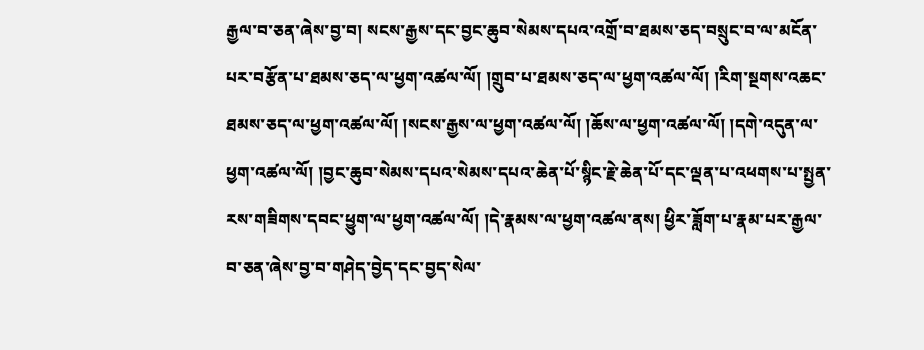རྒྱལ་བ་ཅན་ཞེས་བྱ་བ། སངས་རྒྱས་དང་བྱང་ཆུབ་སེམས་དཔའ་འགྲོ་བ་ཐམས་ཅད་བསྲུང་བ་ལ་མངོན་པར་བརྩོན་པ་ཐམས་ཅད་ལ་ཕྱག་འཚལ་ལོ། །གྲུབ་པ་ཐམས་ཅད་ལ་ཕྱག་འཚལ་ལོ། །རིག་སྔགས་འཆང་ཐམས་ཅད་ལ་ཕྱག་འཚལ་ལོ། །སངས་རྒྱས་ལ་ཕྱག་འཚལ་ལོ། །ཆོས་ལ་ཕྱག་འཚལ་ལོ། །དགེ་འདུན་ལ་ཕྱག་འཚལ་ལོ། །བྱང་ཆུབ་སེམས་དཔའ་སེམས་དཔའ་ཆེན་པོ་སྙིང་རྗེ་ཆེན་པོ་དང་ལྡན་པ་འཕགས་པ་སྤྱན་རས་གཟིགས་དབང་ཕྱུག་ལ་ཕྱག་འཚལ་ལོ། །དེ་རྣམས་ལ་ཕྱག་འཚལ་ནས། ཕྱིར་ཟློག་པ་རྣམ་པར་རྒྱལ་བ་ཅན་ཞེས་བྱ་བ་གཤེད་བྱེད་དང་བྱད་སེལ་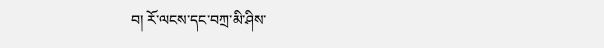བ། རོ་ལངས་དང་བཀྲ་མི་ཤིས་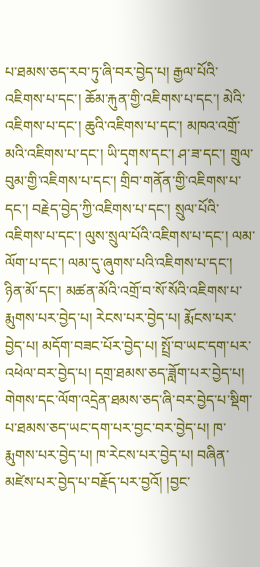པ་ཐམས་ཅད་རབ་ཏུ་ཞི་བར་བྱེད་པ། རྒྱལ་པོའི་འཇིགས་པ་དང་། ཆོམ་རྐུན་གྱི་འཇིགས་པ་དང་། མེའི་འཇིགས་པ་དང་། ཆུའི་འཇིགས་པ་དང་། མཁའ་འགྲོ་མའི་འཇིགས་པ་དང་། ཡི་དྭགས་དང་། ཤ་ཟ་དང་། གྲུལ་བུམ་གྱི་འཇིགས་པ་དང་། གྲིབ་གནོན་གྱི་འཇིགས་པ་དང་། བརྗེད་བྱེད་ཀྱི་འཇིགས་པ་དང་། སྲུལ་པོའི་འཇིགས་པ་དང་། ལུས་སྲུལ་པོའི་འཇིགས་པ་དང་། ལམ་ལོག་པ་དང་། ལམ་དུ་ཞུགས་པའི་འཇིགས་པ་དང་། ཉིན་མོ་དང་། མཚན་མོའི་འགྲོ་བ་སོ་སོའི་འཇིགས་པ་རྨུགས་པར་བྱེད་པ། རེངས་པར་བྱེད་པ། རྨོངས་པར་བྱེད་པ། མདོག་བཟང་པོར་བྱེད་པ། སྤྲོ་བ་ཡང་དག་པར་འཕེལ་བར་བྱེད་པ། དགྲ་ཐམས་ཅད་ཟློག་པར་བྱེད་པ། གེགས་དང་ལོག་འདྲེན་ཐམས་ཅད་ཞི་བར་བྱེད་པ་སྡིག་པ་ཐམས་ཅད་ཡང་དག་པར་བྱང་བར་བྱེད་པ། ཁ་རྨུགས་པར་བྱེད་པ། ཁ་རེངས་པར་བྱེད་པ། བཞིན་མཛེས་པར་བྱེད་པ་བརྗོད་པར་བྱའོ། །བྱང་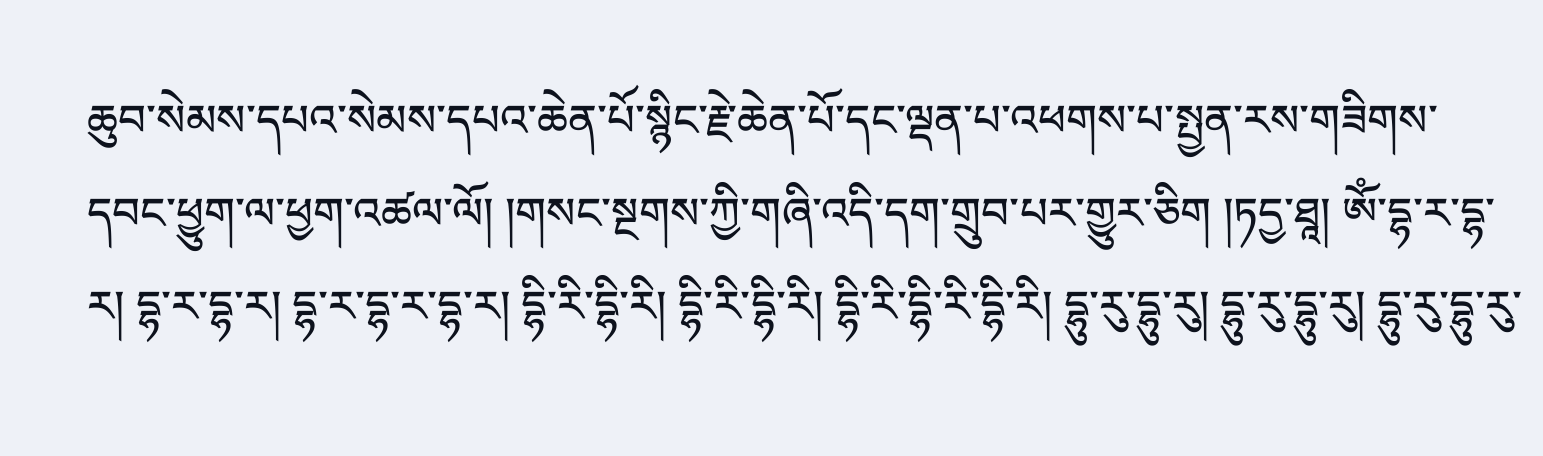ཆུབ་སེམས་དཔའ་སེམས་དཔའ་ཆེན་པོ་སྙིང་རྗེ་ཆེན་པོ་དང་ལྡན་པ་འཕགས་པ་སྤྱན་རས་གཟིགས་དབང་ཕྱུག་ལ་ཕྱག་འཚལ་ལོ། །གསང་སྔགས་ཀྱི་གཞི་འདི་དག་གྲུབ་པར་གྱུར་ཅིག །ཏདྱ་ཐཱ། ཨོཾ་དྷ་ར་དྷ་ར། དྷ་ར་དྷ་ར། དྷ་ར་དྷ་ར་དྷ་ར། དྷི་རི་དྷི་རི། དྷི་རི་དྷི་རི། དྷི་རི་དྷི་རི་དྷི་རི། དྷུ་རུ་དྷུ་རུ། དྷུ་རུ་དྷུ་རུ། དྷུ་རུ་དྷུ་རུ་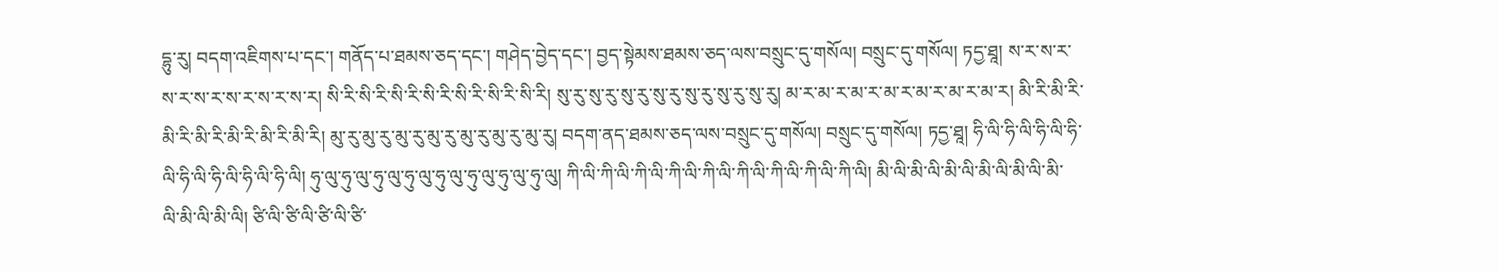དྷུ་རུ། བདག་འཇིགས་པ་དང་། གནོད་པ་ཐམས་ཅད་དང་། གཤེད་བྱེད་དང་། བྱད་སྟེམས་ཐམས་ཅད་ལས་བསྲུང་དུ་གསོལ། བསྲུང་དུ་གསོལ། ཏདྱ་ཐཱ། ས་ར་ས་ར་ས་ར་ས་ར་ས་ར་ས་ར་ས་ར། སི་རི་སི་རི་སི་རི་སི་རི་སི་རི་སི་རི་སི་རི། སུ་རུ་སུ་རུ་སུ་རུ་སུ་རུ་སུ་རུ་སུ་རུ་སུ་རུ། མ་ར་མ་ར་མ་ར་མ་ར་མ་ར་མ་ར་མ་ར། མི་རི་མི་རི་མི་རི་མི་རི་མི་རི་མི་རི་མི་རི། མུ་རུ་མུ་རུ་མུ་རུ་མུ་རུ་མུ་རུ་མུ་རུ་མུ་རུ། བདག་ནད་ཐམས་ཅད་ལས་བསྲུང་དུ་གསོལ། བསྲུང་དུ་གསོལ། ཏདྱ་ཐཱ། ཧི་ལི་ཧི་ལི་ཧི་ལི་ཧི་ལི་ཧི་ལི་ཧི་ལི་ཧི་ལི་ཧི་ལི། ཧུ་ལུ་ཧུ་ལུ་ཧུ་ལུ་ཧུ་ལུ་ཧུ་ལུ་ཧུ་ལུ་ཧུ་ལུ་ཧུ་ལུ། ཀི་ལི་ཀི་ལི་ཀི་ལི་ཀི་ལི་ཀི་ལི་ཀི་ལི་ཀི་ལི་ཀི་ལི་ཀི་ལི། མི་ལི་མི་ལི་མི་ལི་མི་ལི་མི་ལི་མི་ལི་མི་ལི་མི་ལི། ཙི་ལི་ཙི་ལི་ཙི་ལི་ཙི་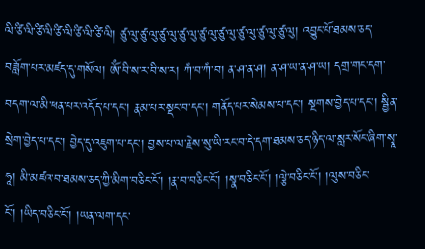ལི་ཙི་ལི་ཙི་ལི་ཙི་ལི་ཙི་ལི་ཙི་ལི། ཙུ་ལུ་ཙུ་ལུ་ཙུ་ལུ་ཙུ་ལུ་ཙུ་ལུ་ཙུ་ལུ་ཙུ་ལུ་ཙུ་ལུ་ཙུ་ལུ། འབྱུང་པོ་ཐམས་ཅད་བཟློག་པར་མཛད་དུ་གསོལ། ཨོཾ་བི་ས་ར་བི་ས་ར། ཀཾ་བ་ཀཾ་བ། ན་ཤ་ན་ཤ། ན་ཤ་ཡ་ན་ཤ་ཡ། དགྲ་གང་དག་བདག་ལ་མི་ཕན་པར་འདོད་པ་དང་། རྣམ་པར་སྡང་བ་དང་། གནོད་པར་སེམས་པ་དང་། སྔགས་བྱེད་པ་དང་། སྦྱིན་སྲེག་བྱེད་པ་དང་། བྱེད་དུ་འཇུག་པ་དང་། བྱས་པ་ལ་རྗེས་སུ་ཡི་རང་བ་དེ་དག་ཐམས་ཅད་ཉིད་ལ་སླར་སོང་ཞིག་སྭཱ་ཧཱ། མི་མཛའ་བ་ཐམས་ཅད་ཀྱི་མིག་བཅིང་ངོ་། །རྣ་བ་བཅིང་ངོ་། །སྣ་བཅིང་ངོ་། །ལྕེ་བཅིང་ངོ་། །ལུས་བཅིང་ངོ་། །ཡིད་བཅིང་ངོ་། །ཡན་ལག་དང་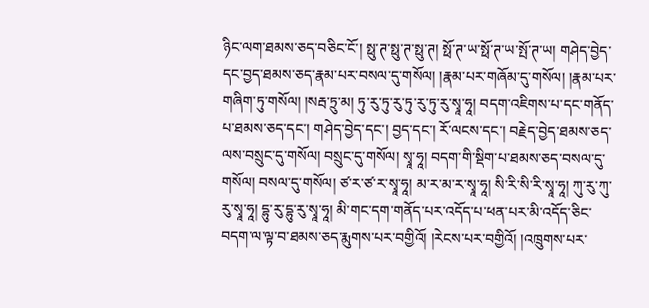ཉིང་ལག་ཐམས་ཅད་བཅིང་ངོ་། སྥུ་ཊ་སྥུ་ཊ་སྥུ་ཊ། སྥོ་ཊ་ཡ་སྥོ་ཊ་ཡ་སྤོ་ཊ་ཡ། གཤེད་བྱེད་དང་བྱད་ཐམས་ཅད་རྣམ་པར་བསལ་དུ་གསོལ། །རྣམ་པར་གཞོམ་དུ་གསོལ། །རྣམ་པར་གཞིག་ཏུ་གསོལ། །སརྦ་ཏྲུ་མ། ཏུ་རུ་ཏུ་རུ་ཏུ་རུ་ཏུ་རུ་སྭཱ་ཧཱ། བདག་འཇིགས་པ་དང་གནོད་པ་ཐམས་ཅད་དང་། གཤེད་བྱེད་དང་། བྱད་དང་། རོ་ལངས་དང་། བརྗེད་བྱེད་ཐམས་ཅད་ལས་བསྲུང་དུ་གསོལ། བསྲུང་དུ་གསོལ། སྭཱ་ཧཱ། བདག་གི་སྡིག་པ་ཐམས་ཅད་བསལ་དུ་གསོལ། བསལ་དུ་གསོལ། ཙ་ར་ཙ་ར་སྭཱ་ཧཱ། མ་ར་མ་ར་སྭཱ་ཧཱ། སི་རི་སི་རི་སྭཱ་ཧཱ། ཀུ་རུ་ཀུ་རུ་སྭཱ་ཧཱ། དྷུ་རུ་དྷུ་རུ་སྭཱ་ཧཱ། མི་གང་དག་གནོད་པར་འདོད་པ་ཕན་པར་མི་འདོད་ཅིང་བདག་ལ་ལྟ་བ་ཐམས་ཅད་རྨུགས་པར་བགྱིའོ། །རེངས་པར་བགྱིའོ། །འཁྲུགས་པར་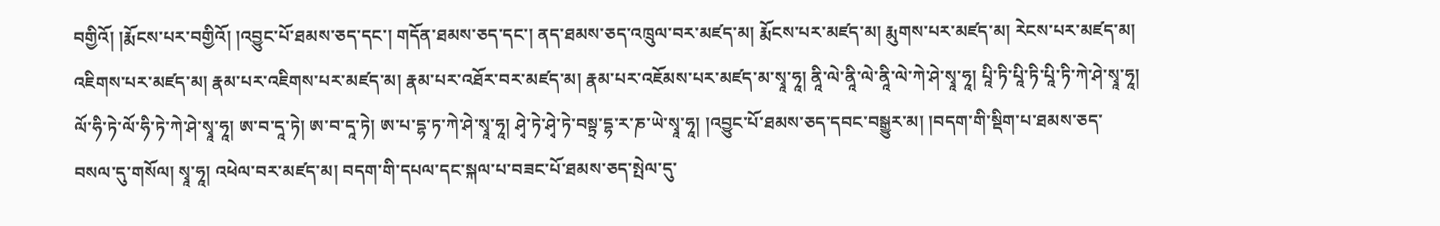བགྱིའོ། །རྨོངས་པར་བགྱིའོ། །འབྱུང་པོ་ཐམས་ཅད་དང་། གདོན་ཐམས་ཅད་དང་། ནད་ཐམས་ཅད་འཁྲུལ་བར་མཛད་མ། རྨོངས་པར་མཛད་མ། རྨུགས་པར་མཛད་མ། རེངས་པར་མཛད་མ། འཇིགས་པར་མཛད་མ། རྣམ་པར་འཇིགས་པར་མཛད་མ། རྣམ་པར་འཐོར་བར་མཛད་མ། རྣམ་པར་འཇོམས་པར་མཛད་མ་སྭཱ་ཧཱ། ནཱི་ལེ་ནཱི་ལེ་ནཱི་ལེ་ཀེ་ཤེ་སྭཱ་ཧཱ། པཱི་ཏི་པཱི་ཏི་པཱི་ཏི་ཀེ་ཤེ་སྭཱ་ཧཱ། ལོ་ཧི་ཏེ་ལོ་ཧི་ཏེ་ཀེ་ཤེ་སྭཱ་ཧཱ། ཨ་བ་དཱ་ཏེ། ཨ་བ་དཱ་ཏེ། ཨ་པ་དྷ་ཏ་ཀེ་ཤེ་སྭཱ་ཧཱ། ཤྭེ་ཏེ་ཤྭེ་ཏེ་བསྟྲ་དྷ་ར་ཎ་ཡེ་སྭཱ་ཧཱ། །འབྱུང་པོ་ཐམས་ཅད་དབང་བསྒྱུར་མ། །བདག་གི་སྡིག་པ་ཐམས་ཅད་བསལ་དུ་གསོལ། སྭཱ་ཧཱ། འཕེལ་བར་མཛད་མ། བདག་གི་དཔལ་དང་སྐལ་པ་བཟང་པོ་ཐམས་ཅད་སྤེལ་དུ་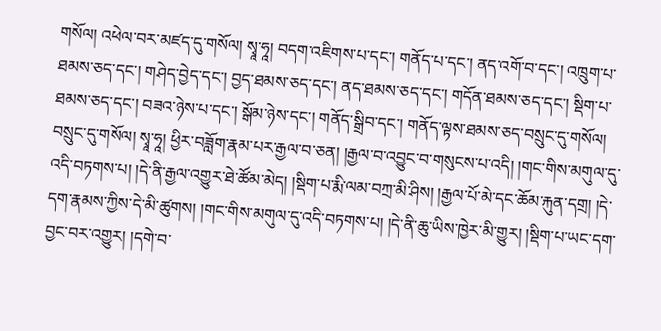གསོལ། འཕེལ་བར་མཛད་དུ་གསོལ། སྭཱ་ཧཱ། བདག་འཇིགས་པ་དང་། གནོད་པ་དང་། ནད་འགོ་བ་དང་། འཁྲུག་པ་ཐམས་ཅད་དང་། གཤེད་བྱེད་དང་། བྱད་ཐམས་ཅད་དང་། ནད་ཐམས་ཅད་དང་། གདོན་ཐམས་ཅད་དང་། སྡིག་པ་ཐམས་ཅད་དང་། བཟའ་ཉེས་པ་དང་། སྒོམ་ཉེས་དང་། གནོད་སྒྲིབ་དང་། གནོད་ལྟས་ཐམས་ཅད་བསྲུང་དུ་གསོལ། བསྲུང་དུ་གསོལ། སྭཱ་ཧཱ། ཕྱིར་བཟློག་རྣམ་པར་རྒྱལ་བ་ཅན། །རྒྱལ་བ་འབྱུང་བ་གསུངས་པ་འདི། །གང་གིས་མགུལ་དུ་འདི་བཏགས་པ། །དེ་ནི་རྒྱལ་འགྱུར་ཐེ་ཚོམ་མེད། །སྡིག་པ་རྨི་ལམ་བཀྲ་མི་ཤིས། །རྒྱལ་པོ་མེ་དང་ཆོམ་རྐུན་དགྲ། །དེ་དག་རྣམས་ཀྱིས་དེ་མི་ཚུགས། །གང་གིས་མགུལ་དུ་འདི་བཏགས་པ། །དེ་ནི་ཆུ་ཡིས་ཁྱེར་མི་གྱུར། །སྡིག་པ་ཡང་དག་བྱང་བར་འགྱུར། །དགེ་བ་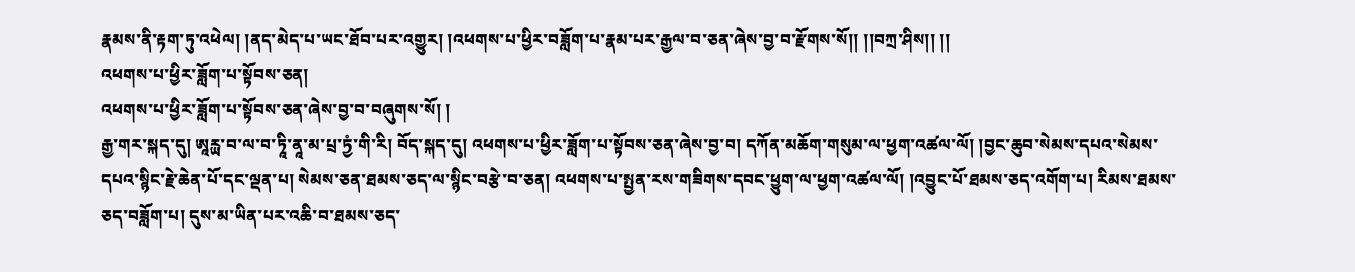རྣམས་ནི་རྟག་ཏུ་འཕེལ། །ནད་མེད་པ་ཡང་ཐོབ་པར་འགྱུར། །འཕགས་པ་ཕྱིར་བཟློག་པ་རྣམ་པར་རྒྱལ་བ་ཅན་ཞེས་བྱ་བ་རྫོགས་སོ།། །།བཀྲ་ཤིས།། །།
འཕགས་པ་ཕྱིར་ཟློག་པ་སྟོབས་ཅན།
འཕགས་པ་ཕྱིར་ཟློག་པ་སྟོབས་ཅན་ཞེས་བྱ་བ་བཞུགས་སོ། །
རྒྱ་གར་སྐད་དུ། ཨཱརྻ་བ་ལ་བ་ཏཱི་ནཱ་མ་པྲ་ཏྱཾ་གི་རི། བོད་སྐད་དུ། འཕགས་པ་ཕྱིར་ཟློག་པ་སྟོབས་ཅན་ཞེས་བྱ་བ། དཀོན་མཆོག་གསུམ་ལ་ཕྱག་འཚལ་ལོ། །བྱང་ཆུབ་སེམས་དཔའ་སེམས་དཔའ་སྙིང་རྗེ་ཆེན་པོ་དང་ལྡན་པ། སེམས་ཅན་ཐམས་ཅད་ལ་སྙིང་བརྩེ་བ་ཅན། འཕགས་པ་སྤྱན་རས་གཟིགས་དབང་ཕྱུག་ལ་ཕྱག་འཚལ་ལོ། །འབྱུང་པོ་ཐམས་ཅད་འགོག་པ། རིམས་ཐམས་ཅད་བཟློག་པ། དུས་མ་ཡིན་པར་འཆི་བ་ཐམས་ཅད་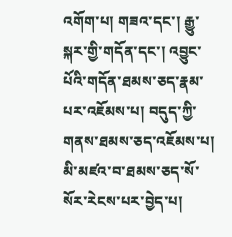འགོག་པ། གཟའ་དང་། རྒྱུ་སྐར་གྱི་གདོན་དང་། འབྱུང་པོའི་གདོན་ཐམས་ཅད་རྣམ་པར་འཇོམས་པ། བདུད་ཀྱི་གནས་ཐམས་ཅད་འཇོམས་པ། མི་མཛའ་བ་ཐམས་ཅད་སོ་སོར་རེངས་པར་བྱེད་པ།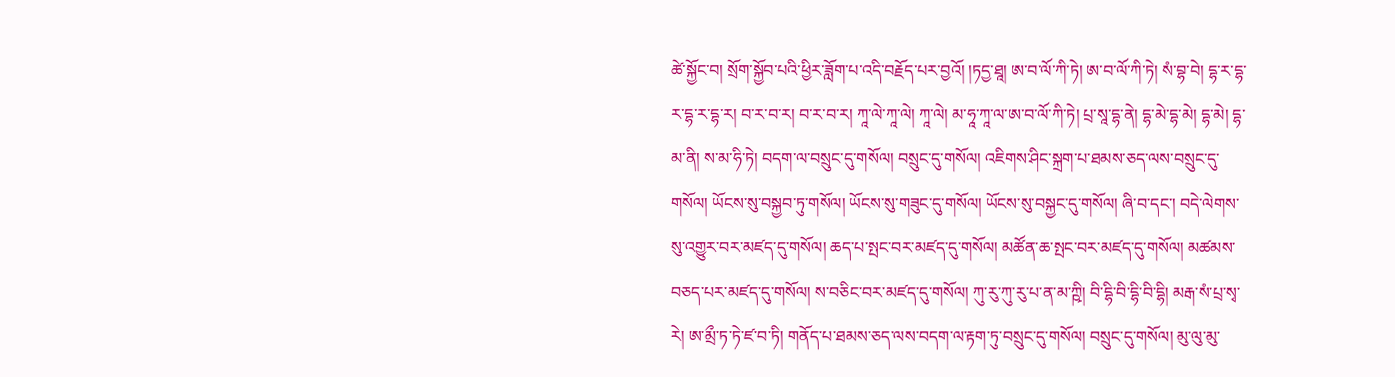ཚེ་སྐྱོང་བ། སྲོག་སྐྱོབ་པའི་ཕྱིར་ཟློག་པ་འདི་བརྗོད་པར་བྱའོ། །ཏདྱ་ཐཱ། ཨ་བ་ལོ་ཀི་ཏེ། ཨ་བ་ལོ་ཀི་ཏེ། སཾ་བྷ་བེ། དྷ་ར་དྷ་ར་དྷ་ར་དྷ་ར། བ་ར་བ་ར། བ་ར་བ་ར། ཀཱ་ལེ་ཀཱ་ལེ། ཀཱ་ལེ། མ་ཧཱ་ཀཱ་ལ་ཨ་བ་ལོ་ཀི་ཏེ། པྲ་སཱ་དྷ་ནེ། དྷ་མེ་དྷ་མེ། དྷ་མེ། དྷ་མ་ནི། ས་མ་ཧི་ཏེ། བདག་ལ་བསྲུང་དུ་གསོལ། བསྲུང་དུ་གསོལ། འཇིགས་ཤིང་སྐྲག་པ་ཐམས་ཅད་ལས་བསྲུང་དུ་གསོལ། ཡོངས་སུ་བསྐྱབ་ཏུ་གསོལ། ཡོངས་སུ་གཟུང་དུ་གསོལ། ཡོངས་སུ་བསྐྱང་དུ་གསོལ། ཞི་བ་དང་། བདེ་ལེགས་སུ་འགྱུར་བར་མཛད་དུ་གསོལ། ཆད་པ་སྤང་བར་མཛད་དུ་གསོལ། མཚོན་ཆ་སྤང་བར་མཛད་དུ་གསོལ། མཚམས་བཅད་པར་མཛད་དུ་གསོལ། ས་བཅིང་བར་མཛད་དུ་གསོལ། ཀུ་རུ་ཀུ་རུ་པ་ན་མ་ཀྵི། བི་དྷི་བི་དྷི་བི་དྷི། མརྒ་སཾ་པྲ་སྭ་རེ། ཨ་མྲྀ་ཏ་ཏེ་ཛ་བ་ཏི། གནོད་པ་ཐམས་ཅད་ལས་བདག་ལ་རྟག་ཏུ་བསྲུང་དུ་གསོལ། བསྲུང་དུ་གསོལ། མུ་ལུ་མུ་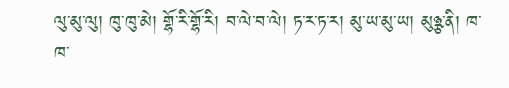ལུ་མུ་ལུ། ཁུ་ཁུ་མེ། གྷོ་རི་གྷོ་རི། བ་ལེ་བ་ལེ། ཏ་ར་ཏ་ར། མུ་ཡ་མུ་ཡ། མུཉྩ་ནི། ཁ་ཁ་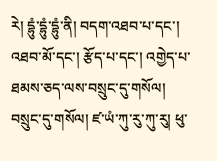རེ། དྷུཾ་དྷུཾ་དྷུཾ་ནི། བདག་འཐབ་པ་དང་། འཐབ་མོ་དང་། རྩོད་པ་དང་། འགྱེད་པ་ཐམས་ཅད་ལས་བསྲུང་དུ་གསོལ། བསྲུང་དུ་གསོལ། ཛ་ཡཾ་ཀུ་རུ་ཀུ་རུ། ཕུ་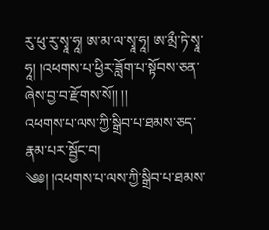རུ་ཕུ་རུ་སྭཱ་ཧཱ། ཨ་མ་ལ་སྭཱ་ཧཱ། ཨ་མྲྀ་ཏེ་སྭཱ་ཧཱ། །འཕགས་པ་ཕྱིར་ཟློག་པ་སྟོབས་ཅན་ཞེས་བྱ་བ་རྫོགས་སོ།། །།
འཕགས་པ་ལས་ཀྱི་སྒྲིབ་པ་ཐམས་ཅད་རྣམ་པར་སྦྱོང་བ།
༄༅། །འཕགས་པ་ལས་ཀྱི་སྒྲིབ་པ་ཐམས་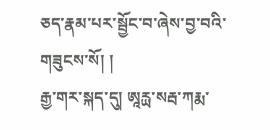ཅད་རྣམ་པར་སྦྱོང་བ་ཞེས་བྱ་བའི་གཟུངས་སོ། །
རྒྱ་གར་སྐད་དུ། ཨཱརྻ་སརྦ་ཀརྨ་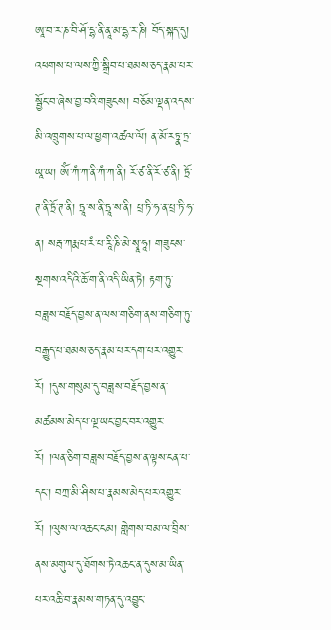ཨཱ་བ་ར་ཎ་བི་ཤོ་དྷ་ནི་ནཱ་མ་དྷ་ར་ཎི། བོད་སྐད་དུ། འཕགས་པ་ལས་ཀྱི་སྒྲིབ་པ་ཐམས་ཅད་རྣམ་པར་སྦྱོང་བ་ཞེས་བྱ་བའི་གཟུངས། བཅོམ་ལྡན་འདས་མི་འཁྲུགས་པ་ལ་ཕྱག་འཚལ་ལོ། ན་མོ་རཏྣ་ཏྲ་ཡཱ་ཡ། ཨོཾ་ཀཾ་ཀ་ནི་ཀཾ་ཀ་ནི། རོ་ཙ་ནི་རོ་ཙ་ནི། ཏྲོ་ཊ་ནི་ཏྲོ་ཊ་ནི། ཏྲཱ་ས་ནི་ཏྲཱ་ས་ནི། པྲ་ཏི་ཧ་ན་པྲ་ཏི་ཧ་ན། སརྦ་ཀརྨ་པ་རཾ་པ་རཱི་ཎི་མེ་སྭཱ་ཧཱ། གཟུངས་སྔགས་འདིའི་ཆོ་ག་ནི་འདི་ཡིན་ཏེ། རྟག་ཏུ་བཟླས་བརྗོད་བྱས་ན་ལས་གཅིག་ནས་གཅིག་ཏུ་བརྒྱུད་པ་ཐམས་ཅད་རྣམ་པར་དག་པར་འགྱུར་རོ། །དུས་གསུམ་དུ་བཟླས་བརྗོད་བྱས་ན་མཚམས་མེད་པ་ལྔ་ཡང་བྱང་བར་འགྱུར་རོ། །ལན་ཅིག་བཟླས་བརྗོད་བྱས་ན་ལྟས་ངན་པ་དང་། བཀྲ་མི་ཤིས་པ་རྣམས་མེད་པར་འགྱུར་རོ། །ལུས་ལ་འཆང་ངམ། གླེགས་བམ་ལ་བྲིས་ནས་མགུལ་དུ་ཐོགས་ཏེ་འཆང་ན་དུས་མ་ཡིན་པར་འཆི་བ་རྣམས་གཏན་དུ་འབྱུང་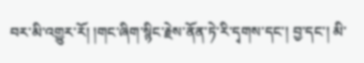བར་མི་འགྱུར་རོ། །གང་ཞིག་སྙིང་རྗེས་ནོན་ཏེ་རི་དྭགས་དང་། བྱ་དང་། མི་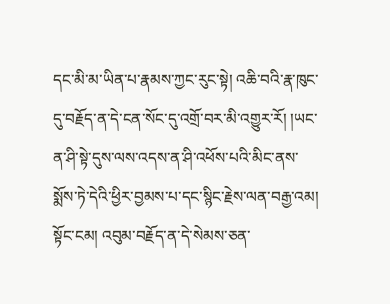དང་མི་མ་ཡིན་པ་རྣམས་ཀྱང་རུང་སྟེ། འཆི་བའི་རྣ་ཁུང་དུ་བརྗོད་ན་དེ་ངན་སོང་དུ་འགྲོ་བར་མི་འགྱུར་རོ། །ཡང་ན་ཤི་སྟེ་དུས་ལས་འདས་ན་ཤི་འཕོས་པའི་མིང་ནས་སྨོས་ཏེ་དེའི་ཕྱིར་བྱམས་པ་དང་སྙིང་རྗེས་ལན་བརྒྱ་འམ། སྟོང་ངམ། འབུམ་བརྗོད་ན་དེ་སེམས་ཅན་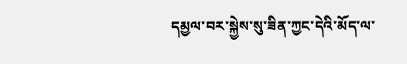དམྱལ་བར་སྐྱེས་སུ་ཟིན་ཀྱང་དེའི་མོད་ལ་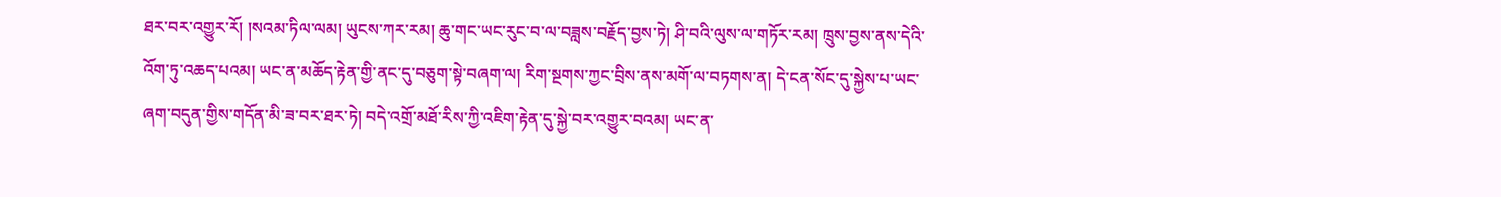ཐར་བར་འགྱུར་རོ། །སའམ་ཏིལ་ལམ། ཡུངས་ཀར་རམ། ཆུ་གང་ཡང་རུང་བ་ལ་བཟླས་བརྗོད་བྱས་ཏེ། ཤི་བའི་ལུས་ལ་གཏོར་རམ། ཁྲུས་བྱས་ནས་དེའི་འོག་ཏུ་འཆད་པའམ། ཡང་ན་མཆོད་རྟེན་གྱི་ནང་དུ་བཅུག་སྟེ་བཞག་ལ། རིག་སྔགས་ཀྱང་བྲིས་ནས་མགོ་ལ་བཏགས་ན། དེ་ངན་སོང་དུ་སྐྱེས་པ་ཡང་ཞག་བདུན་གྱིས་གདོན་མི་ཟ་བར་ཐར་ཏེ། བདེ་འགྲོ་མཐོ་རིས་ཀྱི་འཇིག་རྟེན་དུ་སྐྱེ་བར་འགྱུར་བའམ། ཡང་ན་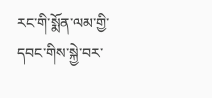རང་གི་སྨོན་ལམ་གྱི་དབང་གིས་སྐྱེ་བར་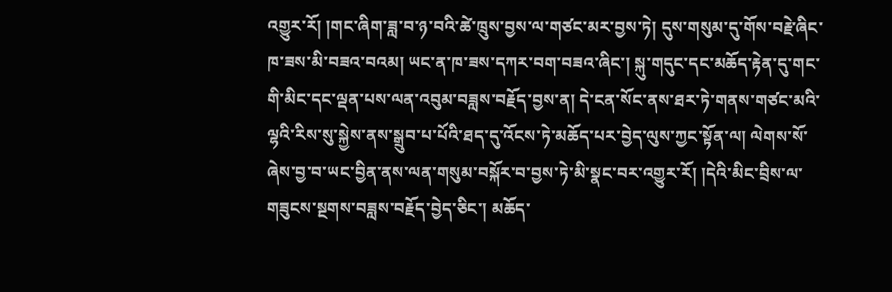འགྱུར་རོ། །གང་ཞིག་ཟླ་བ་ཉ་བའི་ཚེ་ཁྲུས་བྱས་ལ་གཙང་མར་བྱས་ཏེ། དུས་གསུམ་དུ་གོས་བརྗེ་ཞིང་ཁ་ཟས་མི་བཟའ་བའམ། ཡང་ན་ཁ་ཟས་དཀར་བག་བཟའ་ཞིང་། སྐུ་གདུང་དང་མཆོད་རྟེན་དུ་གང་གི་མིང་དང་ལྡན་པས་ལན་འབུམ་བཟླས་བརྗོད་བྱས་ན། དེ་ངན་སོང་ནས་ཐར་ཏེ་གནས་གཙང་མའི་ལྷའི་རིས་སུ་སྐྱེས་ནས་སྒྲུབ་པ་པོའི་ཐད་དུ་འོངས་ཏེ་མཆོད་པར་བྱེད་ལུས་ཀྱང་སྟོན་ལ། ལེགས་སོ་ཞེས་བྱ་བ་ཡང་བྱིན་ནས་ལན་གསུམ་བསྐོར་བ་བྱས་ཏེ་མི་སྣང་བར་འགྱུར་རོ། །དེའི་མིང་བྲིས་ལ་གཟུངས་སྔགས་བཟླས་བརྗོད་བྱེད་ཅིང་། མཆོད་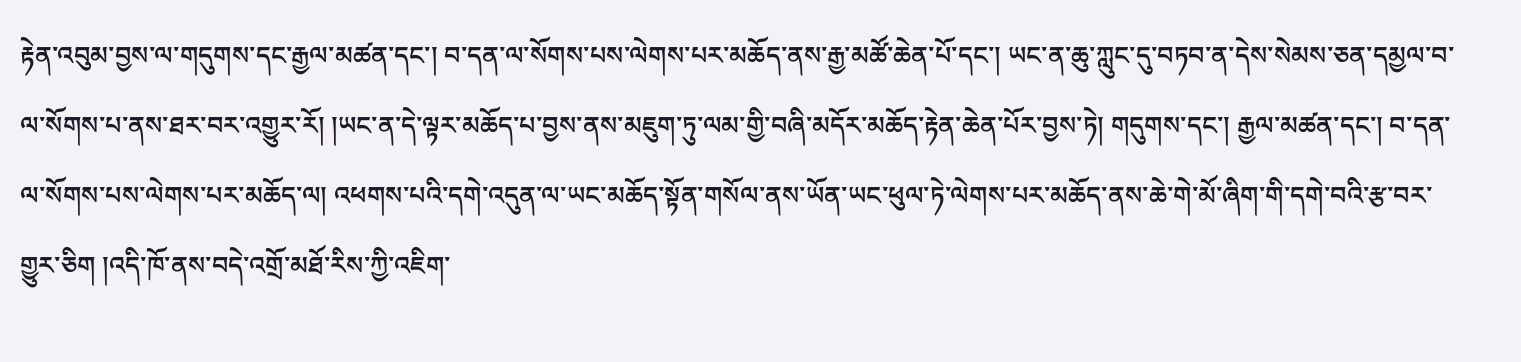རྟེན་འབུམ་བྱས་ལ་གདུགས་དང་རྒྱལ་མཚན་དང་། བ་དན་ལ་སོགས་པས་ལེགས་པར་མཆོད་ནས་རྒྱ་མཚོ་ཆེན་པོ་དང་། ཡང་ན་ཆུ་ཀླུང་དུ་བཏབ་ན་དེས་སེམས་ཅན་དམྱལ་བ་ལ་སོགས་པ་ནས་ཐར་བར་འགྱུར་རོ། །ཡང་ན་དེ་ལྟར་མཆོད་པ་བྱས་ནས་མཇུག་ཏུ་ལམ་གྱི་བཞི་མདོར་མཆོད་རྟེན་ཆེན་པོར་བྱས་ཏེ། གདུགས་དང་། རྒྱལ་མཚན་དང་། བ་དན་ལ་སོགས་པས་ལེགས་པར་མཆོད་ལ། འཕགས་པའི་དགེ་འདུན་ལ་ཡང་མཆོད་སྟོན་གསོལ་ནས་ཡོན་ཡང་ཕུལ་ཏེ་ལེགས་པར་མཆོད་ནས་ཆེ་གེ་མོ་ཞིག་གི་དགེ་བའི་རྩ་བར་གྱུར་ཅིག །འདི་ཁོ་ནས་བདེ་འགྲོ་མཐོ་རིས་ཀྱི་འཇིག་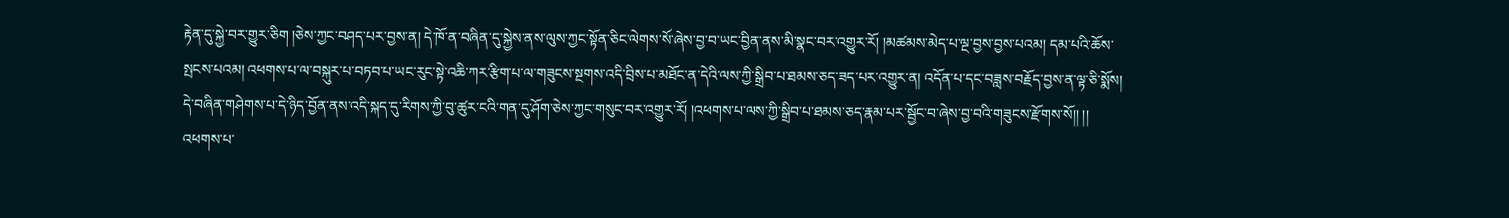རྟེན་དུ་སྐྱེ་བར་གྱུར་ཅིག །ཅེས་ཀྱང་བཤད་པར་བྱས་ན། དེ་ཁོ་ན་བཞིན་དུ་སྐྱེས་ནས་ལུས་ཀྱང་སྟོན་ཅིང་ལེགས་སོ་ཞེས་བྱ་བ་ཡང་བྱིན་ནས་མི་སྣང་བར་འགྱུར་རོ། །མཚམས་མེད་པ་ལྔ་བྱས་བྱས་པའམ། དམ་པའི་ཆོས་སྤངས་པའམ། འཕགས་པ་ལ་བསྐུར་པ་བཏབ་པ་ཡང་རུང་སྟེ་འཆི་ཀར་རྩིག་པ་ལ་གཟུངས་སྔགས་འདི་བྲིས་པ་མཐོང་ན་དེའི་ལས་ཀྱི་སྒྲིབ་པ་ཐམས་ཅད་ཟད་པར་འགྱུར་ན། འདོན་པ་དང་བཟླས་བརྗོད་བྱས་ན་ལྟ་ཅི་སྨོས། དེ་བཞིན་གཤེགས་པ་དེ་ཉིད་བྱོན་ནས་འདི་སྐད་དུ་རིགས་ཀྱི་བུ་ཚུར་ངའི་གན་དུ་ཤོག་ཅེས་ཀྱང་གསུང་བར་འགྱུར་རོ། །འཕགས་པ་ལས་ཀྱི་སྒྲིབ་པ་ཐམས་ཅད་རྣམ་པར་སྦྱོང་བ་ཞེས་བྱ་བའི་གཟུངས་རྫོགས་སོ།། །།
འཕགས་པ་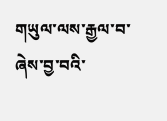གཡུལ་ལས་རྒྱལ་བ་ཞེས་བྱ་བའི་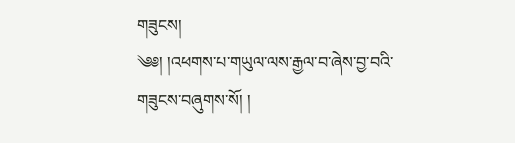གཟུངས།
༄༅། །འཕགས་པ་གཡུལ་ལས་རྒྱལ་བ་ཞེས་བྱ་བའི་གཟུངས་བཞུགས་སོ། །